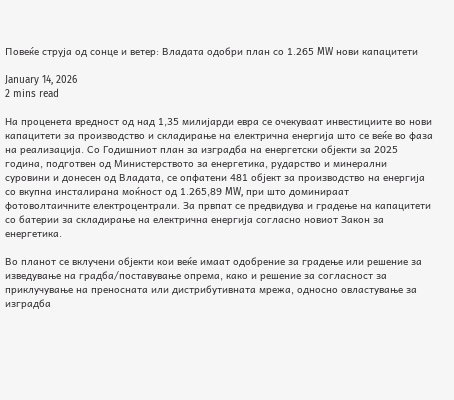Повеќе струја од сонце и ветер: Владата одобри план со 1.265 MW нови капацитети

January 14, 2026
2 mins read

На проценета вредност од над 1,35 милијарди евра се очекуваат инвестициите во нови капацитети за производство и складирање на електрична енергија што се веќе во фаза на реализација. Со Годишниот план за изградба на енергетски објекти за 2025 година, подготвен од Министерството за енергетика, рударство и минерални суровини и донесен од Владата, се опфатени 481 објект за производство на енергија со вкупна инсталирана моќност од 1.265,89 MW, при што доминираат фотоволтаичните електроцентрали. За првпат се предвидува и градење на капацитети со батерии за складирање на електрична енергија согласно новиот Закон за енергетика.

Во планот се вклучени објекти кои веќе имаат одобрение за градење или решение за изведување на градба/поставување опрема, како и решение за согласност за приклучување на преносната или дистрибутивната мрежа, односно овластување за изградба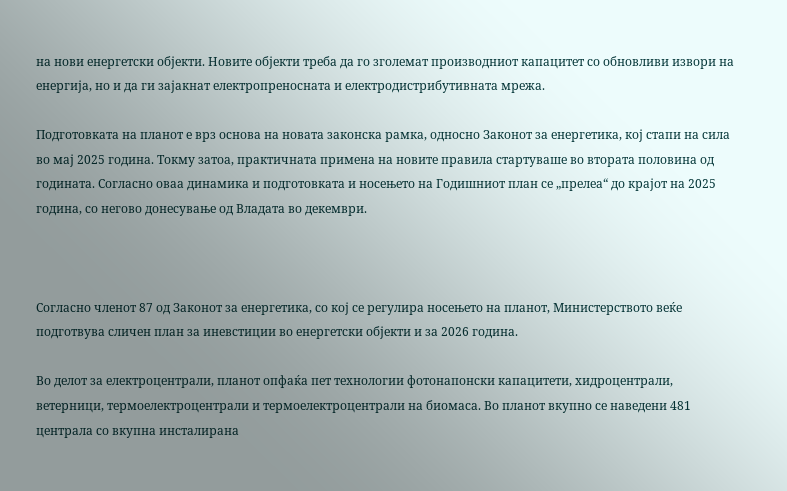на нови енергетски објекти. Новите објекти треба да го зголемат производниот капацитет со обновливи извори на енергија, но и да ги зајакнат електропреносната и електродистрибутивната мрежа.

Подготовката на планот е врз основа на новата законска рамка, односно Законот за енергетика, кој стапи на сила во мај 2025 година. Токму затоа, практичната примена на новите правила стартуваше во втората половина од годината. Согласно оваа динамика и подготовката и носењето на Годишниот план се „прелеа“ до крајот на 2025 година, со негово донесување од Владата во декември.



Согласно членот 87 од Законот за енергетика, со кој се регулира носењето на планот, Министерството веќе подготвува сличен план за иневстиции во енергетски објекти и за 2026 година.

Во делот за електроцентрали, планот опфаќа пет технологии фотонапонски капацитети, хидроцентрали, ветерници, термоелектроцентрали и термоелектроцентрали на биомаса. Во планот вкупно се наведени 481 централа со вкупна инсталирана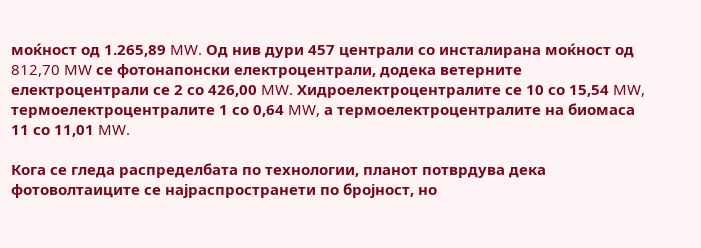моќност од 1.265,89 MW. Од нив дури 457 централи со инсталирана моќност од 812,70 MW се фотонапонски електроцентрали, додека ветерните електроцентрали се 2 со 426,00 MW. Хидроелектроцентралите се 10 со 15,54 MW, термоелектроцентралите 1 со 0,64 MW, а термоелектроцентралите на биомаса 11 со 11,01 MW.

Кога се гледа распределбата по технологии, планот потврдува дека фотоволтаиците се најраспространети по бројност, но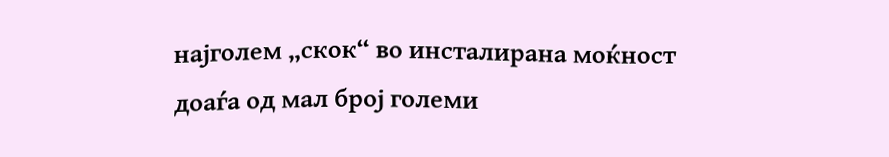најголем „скок“ во инсталирана моќност доаѓа од мал број големи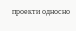проекти односно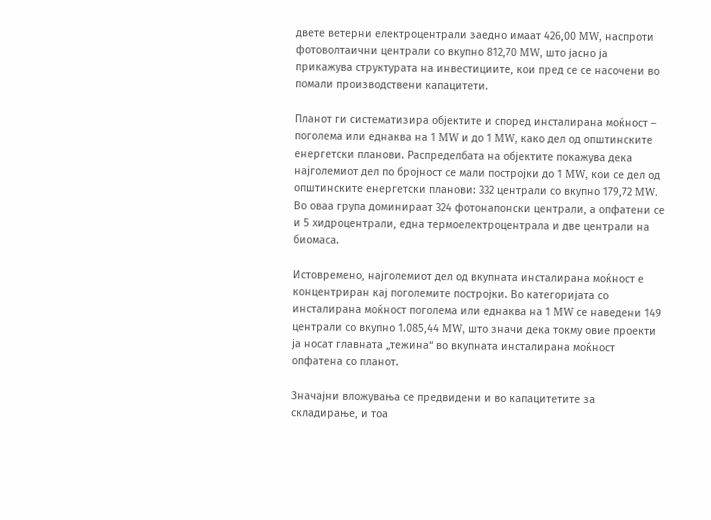двете ветерни електроцентрали заедно имаат 426,00 MW, наспроти фотоволтаични централи со вкупно 812,70 MW, што јасно ја прикажува структурата на инвестициите, кои пред се се насочени во помали производствени капацитети.

Планот ги систематизира објектите и според инсталирана моќност – поголема или еднаква на 1 MW и до 1 MW, како дел од општинските енергетски планови. Распределбата на објектите покажува дека најголемиот дел по бројност се мали постројки до 1 MW, кои се дел од општинските енергетски планови: 332 централи со вкупно 179,72 MW. Во оваа група доминираат 324 фотонапонски централи, а опфатени се и 5 хидроцентрали, една термоелектроцентрала и две централи на биомаса.

Истовремено, најголемиот дел од вкупната инсталирана моќност е концентриран кај поголемите постројки. Во категоријата со инсталирана моќност поголема или еднаква на 1 MW се наведени 149 централи со вкупно 1.085,44 MW, што значи дека токму овие проекти ја носат главната „тежина“ во вкупната инсталирана моќност опфатена со планот.

Значајни вложувања се предвидени и во капацитетите за складирање, и тоа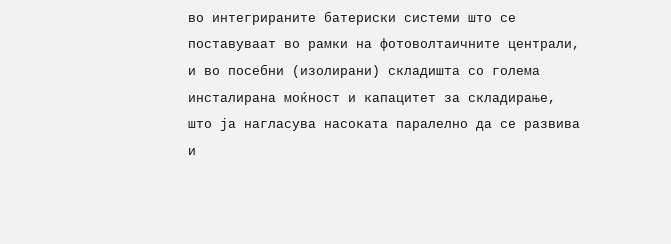во интегрираните батериски системи што се поставуваат во рамки на фотоволтаичните централи, и во посебни (изолирани) складишта со голема инсталирана моќност и капацитет за складирање, што ја нагласува насоката паралелно да се развива и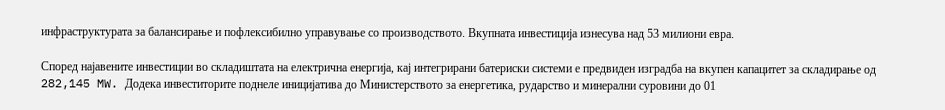инфраструктурата за балансирање и пофлексибилно управување со производството. Вкупната инвестиција изнесува над 53 милиони евра.

Според најавените инвестиции во складиштата на електрична енергија, кај интегрирани батериски системи е предвиден изградба на вкупен капацитет за складирање од 282,145 MW. Додека инвеститорите поднеле иницијатива до Министерството за енергетика, рударство и минерални суровини до 01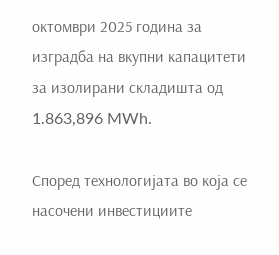октомври 2025 година за изградба на вкупни капацитети за изолирани складишта од 1.863,896 MWh.

Според технологијата во која се насочени инвестициите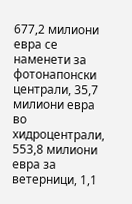677,2 милиони евра се наменети за фотонапонски централи, 35,7 милиони евра во хидроцентрали, 553,8 милиони евра за ветерници, 1,1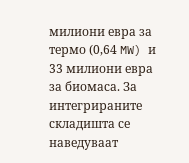милиони евра за термо (0,64 MW) и 33 милиони евра за биомаса. За интегрираните складишта се наведуваат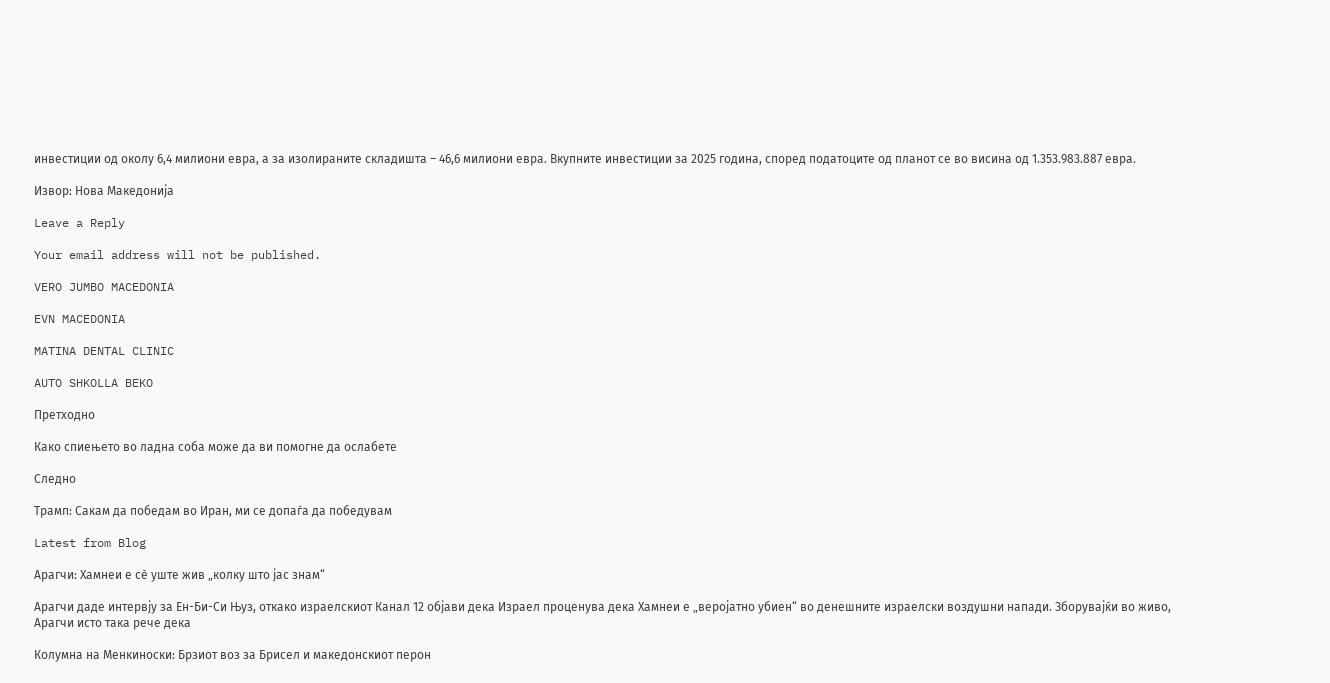инвестиции од околу 6,4 милиони евра, а за изолираните складишта – 46,6 милиони евра. Вкупните инвестиции за 2025 година, според податоците од планот се во висина од 1.353.983.887 евра.

Извор: Нова Македонија

Leave a Reply

Your email address will not be published.

VERO JUMBO MACEDONIA

EVN MACEDONIA

MATINA DENTAL CLINIC

AUTO SHKOLLA BEKO

Претходно

Како спиењето во ладна соба може да ви помогне да ослабете

Следно

Трамп: Сакам да победам во Иран, ми се допаѓа да победувам

Latest from Blog

Арагчи: Хамнеи е сè уште жив „колку што јас знам“

Арагчи даде интервју за Ен-Би-Си Њуз, откако израелскиот Канал 12 објави дека Израел проценува дека Хамнеи е „веројатно убиен“ во денешните израелски воздушни напади. Зборувајќи во живо, Арагчи исто така рече дека

Колумна на Менкиноски: Брзиот воз за Брисел и македонскиот перон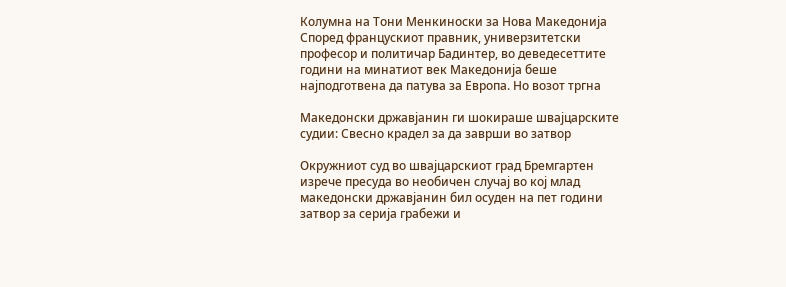Колумна на Тони Менкиноски за Нова Македонија   Според францускиот правник, универзитетски професор и политичар Бадинтер, во деведесеттите години на минатиот век Македонија беше најподготвена да патува за Европа. Но возот тргна

Македонски државјанин ги шокираше швајцарските судии: Свесно крадел за да заврши во затвор

Окружниот суд во швајцарскиот град Бремгартен изрече пресуда во необичен случај во кој млад македонски државјанин бил осуден на пет години затвор за серија грабежи и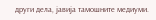други дела, јавија тамошните медиуми.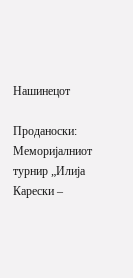Нашинецот

Проданоски: Меморијалниот турнир „Илија Карески –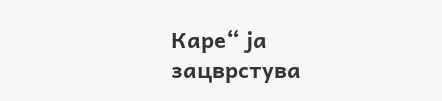Каре“ ја зацврстува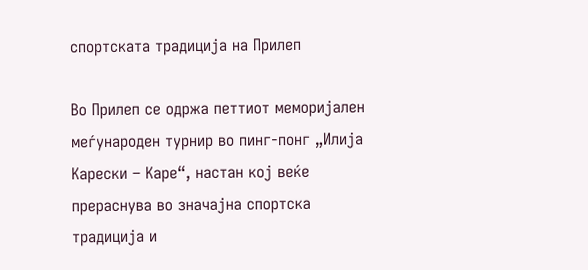спортската традиција на Прилеп

Во Прилеп се одржа петтиот меморијален меѓународен турнир во пинг-понг „Илија Карески – Каре“, настан кој веќе прераснува во значајна спортска традиција и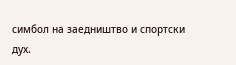симбол на заедништво и спортски дух.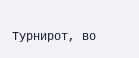Турнирот, во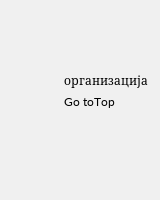организација
Go toTop